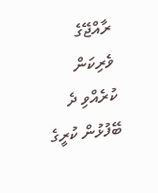ރާއްޖޭގެ ވެރިކަން ކުރެއްވި ދެ ބޭފުޅުން ކުރީގެ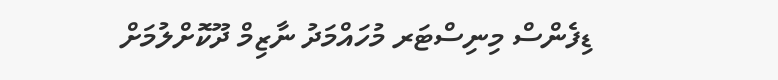ޑިފެންސް މިނިސްޓަރ މުހައްމަދު ނާޒިމް ދޫކޮށްލުމަށް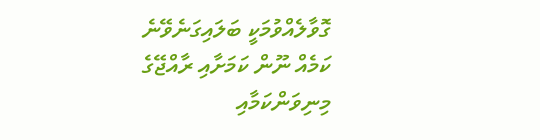ގޮވާލެއްވުމަކީ ބަލައިގަނެވޭނެ ކަމެއް ނޫން ކަމަށާއި ރާއްޖޭގެ މިނިވަންކަމާއި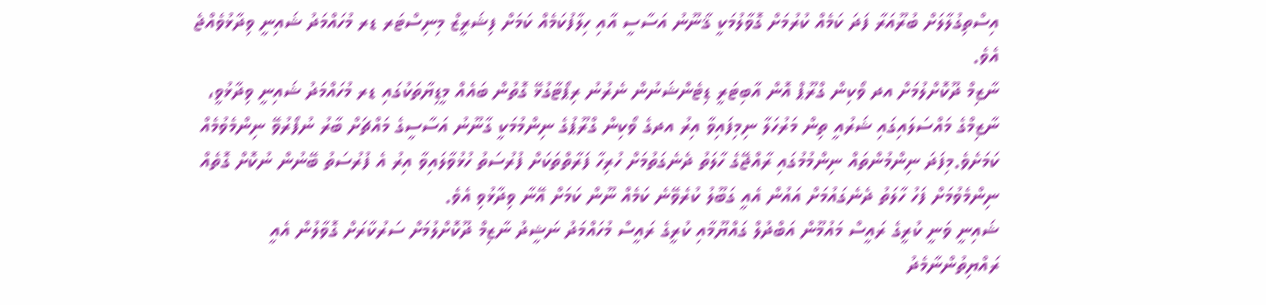އިސްތިގުލާލަށް ބުރޫއަރާ ފަދަ ކަމެއް ކުރުމަށް ގޮވާލުމަކީ ޤާނޫނު އަސާސީ އާއި ހިލާފުކަމެއް ކަމަށް ފިޝަރީޒް މިނިސްޓަރ ޑރ މުހައްމަދު ޝައިނީ ވިދާޅުވެއްޖެ އެވެ.
ނާޒިމް ދޫކޮށްލުމަށް އދ ވޯކިން ގްރޫޕް އޮން އާބިޓަރީ ޑިޓެންޝަނުން ނެރުނު ރިޕޯޓާގުޅޭ ގޮތުން ބައެއް މީޑިޔާތަކުގައި ޑރ މުހައްމަދު ޝައިނީ ވިދާޅުވީ، ނާޒިމްގެ މައްސަލައިގައި ޝަރުއީ ތިން މަރުހަލާ ނިމިފައިވާ އިރު އދގެ ވޯކިން ގްރޫޕުގެ ނިންމުމަކީ ގާނޫނު އަސާސީގެ މައްޗަށް ބާރު ނުފޯރުވޭ ނިންމެވުމެއް ކަމަށެވެ.މިފަދަ ނިންމުންތައް ނިންމުމުގައި ރާއްޖޭގެ ހާލަތު ދެނެގަތުމަށް ހުރިހާ ފަރާތްތަކަށް ފުރުސަތު ހުޅުވާލައިވާ އިރު އެ ފުރުސަތު ބޭނުން ނުކޮށް ގޮތެއް ނިންމެވުމަށް ފަހު ހާލަތު ދެނެގައުމަށް އައުން އެއީ ގަބޫލު ކުރެވޭނެ ކަމެއް ނޫން ކަމަށް އޭނާ ވިދާޅުވި އެވެ.
ޝައިނީ ވަނީ ކުރީގެ ރައީސް މައުމޫން އަބްދުލް ގައްޔޫމާއި ކުރީގެ ރައީސް މުހައްމަދު ނަޝީދު ނާޒިމް ދޫކޮށްލުމަށް ސަރުކާރަށް ގޮވާލުން އެއީ ރައްޔިތުންނާމެދު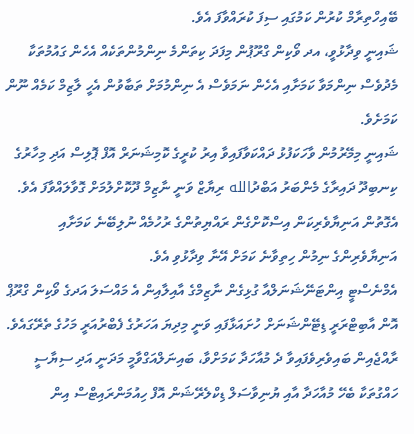ބޭއިހްތިރާމް ކުރުން ކަމުގައި ސިފަ ކުރައްވާފަ އެވެ.
ޝައިނީ ވިދާޅުވީ، އދ ވޯކިން ގްރޫޕުން މިފަދަ ކިތަންމެ ނިންމުންތަކެއް އެހެން ގައުމުތަކާ މެދުވެސް ނިންމަވާ ކަމަށާއި އެހެން ނަމަވެސް އެ ނިންމުމަށް ތަބާވުން އެހީ ލާޒިމް ކަމެއް ނޫން ކަމަށެވެ.
ޝައިނީ މިމޭރުމުން ވާހަކަފުޅު ދައްކަވާފައިވާ އިރު ކުރީގެ ކޮމިޝަނަރް އޮފް ޕޮލިސް އަދި މިހާރުގެ ކިނބިދޫ ދައިރާގެ މެންބަރު އަބްދުالله ރިޔާޒް ވަނީ ނާޒިމް ދޫކޮށްލުމަށް ގޮވާލައްވާފަ އެވެ. އެގޮތުން އަނިޔާވެރިކަން އިސްކޮށްގެން ރައްޔިތުންގެ ރުހުމެއް ނުލިބޭނެ ކަމަށާއި އަނިޔާވެރިންގެ ނިމުން ހިތިވާނެ ކަމަށް އޭނާ ވިދާޅުވި އެވެ.
އެމްނެސްޓީ އިންޓަނޭޝަނަލްއާ ގުޅިގެން ނާޒިމްގެ އާއިލާއިން އެ މައްސަލަ އަދގެ ވޯކިން ގްރޫޕް އޮން އާބިޓްރަރީ ޑިޓޭންޝަނަށް ހުށައަޅާފައި ވަނީ މިދިޔަ އަހަރުގެ ފެބްރުއަރީ މަހުގެ ތެރޭގައެވެ. ރާއްޖެއިން ބައިވެރިވެފައިވާ ދެ މުއާހަދާ ކަމަށްވާ، ބައިނަލްއަގްވާމީ މަދަނީ އަދި ސިޔާސީ ހައްގުތަކާ ބެހޭ މުއާހަދާ އާއި ޔުނިވާސަލް ޑިކްލެރޭޝަން އޮފް ހިއުމަންރައިޓްސް އިން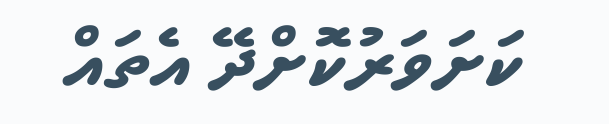ކަށަވަރުކޮށްދޭ އެތައް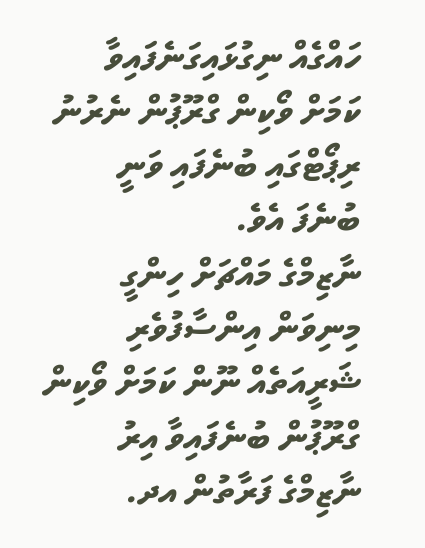ހައްގެއް ނިގުޅައިގަނެފައިވާ ކަމަށް ވޯކިން ގްރޫޕުން ނެރުނު ރިޕޯޓްގައި ބުނެފައި ވަނީ ބުނެފަ އެވެ.
ނާޒިމްގެ މައްޗަށް ހިންގީ މިނިވަން އިންސާފުވެރި ޝަރީއަތެއް ނޫން ކަމަށް ވޯކިން ގްރޫޕުން ބުނެފައިވާ އިރު ނާޒިމްގެ ފަރާތުން އދ.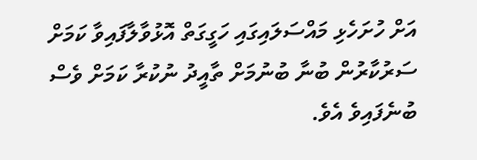އަށް ހުށަހެޅި މައްސަލައިގައި ހަގީގަތް އޮޅުވާލާފައިވާ ކަމަށް ސަރުކާރުން ބުނާ ބުނުމަށް ތާއީދު ނުކުރާ ކަމަށް ވެސް ބުނެފައިވެ އެވެ.